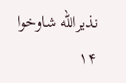نذیرالله شاوخوا ۱۴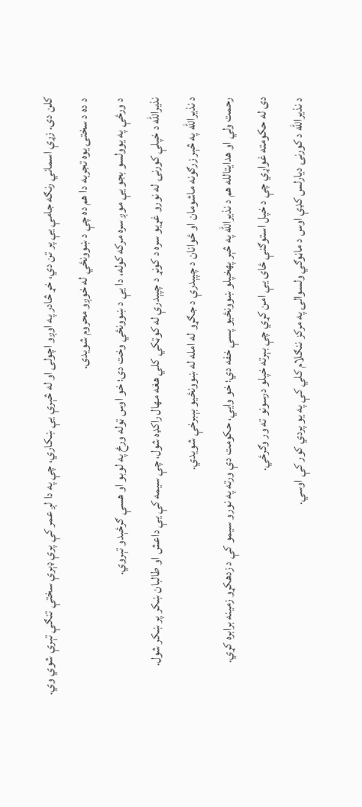کلن دی. زړې اسماني رنګه جامې یې پر تن دي، خړ څادر په اوږو اچولی او له څېرې یې ښکاري، چې په دا لږ عمر کې پرې ډېرې سختې تنګې تېرې شوي وي.
د ده د سختۍ یوه تجربه دا هم ده چې د ښوونځي له خوږو محروم شویدی.
د ورځې په یوولسو بجو یې موږ سره مرکه کوله، دا یې د ښوونځي وخت دی؛ خو اوس ټوله ورځ په لوبو او هسې ګرځېدو تېروي.
نذیرالله د خپلې کورنۍ له نورو غړیو سره د کونړ د چپېدرې له کوټکي کلي هغه مهال راکډه شول، چې سیمه کې یې داعش او طالبان ښکر پر ښکر شول.
د نذیرالله په څېر زرګونه ماشومان او ځوانان د چپېدرې د جګړو له امله له ښوونځیو بېبرخې شويدي.
رحمت ولي او هدایتالله هم د نذیرالله په څېر پهخپلو ښوونځیو پسې خفه دي؛ خو وايي، حکومت دې ورته په نورو سیمو کې د زدهکړو زمینه برابره کړي.
دی له حکومته غواړي چې د خپل استوګنې ځای یې امن کړي چې بېرته خپلو درسونو ته ور وګرځي.
د نذیرالله د کورنۍ دیارلس کډې اوس د ماڼوګي ولسوالۍ په مرکز ننګلام کلي کې په یو پردي کور کې اوسي.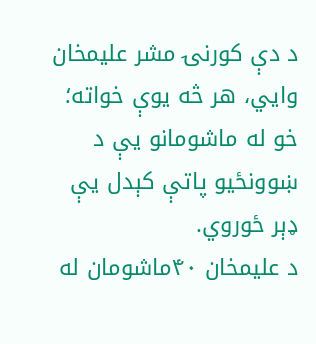د دې کورنۍ مشر علیمخان وايي، هر څه یوې خواته؛ خو له ماشومانو یې د ښوونځیو پاتې کېدل یې ډېر ځوروي.
د علیمخان ۴۰ماشومان له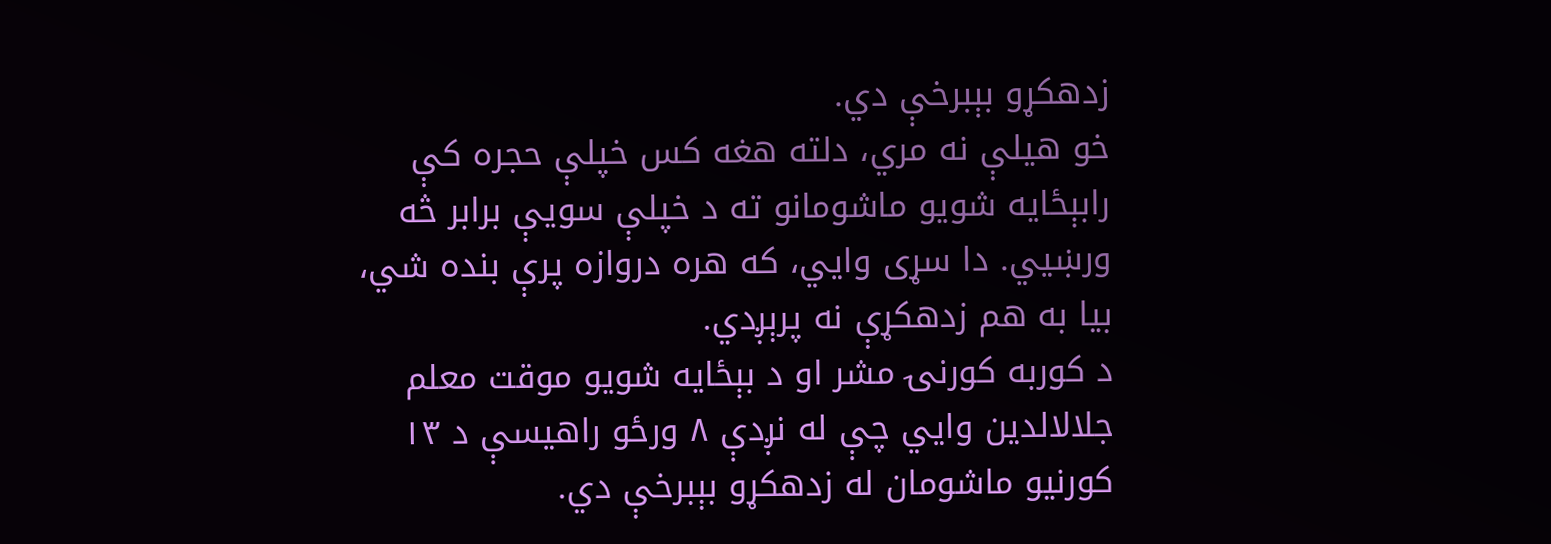زدهکړو بېبرخې دي.
خو هیلې نه مري، دلته هغه کس خپلې حجره کې رابېځایه شويو ماشومانو ته د خپلې سویې برابر څه ورښيي. دا سړی وايي، که هره دروازه پرې بنده شي، بیا به هم زدهکړې نه پرېږدي.
د کوربه کورنۍ مشر او د بېځایه شویو موقت معلم جلالالدین وايي چې له نږدې ۸ ورځو راهیسې د ۱۳ کورنیو ماشومان له زدهکړو بېبرخې دي.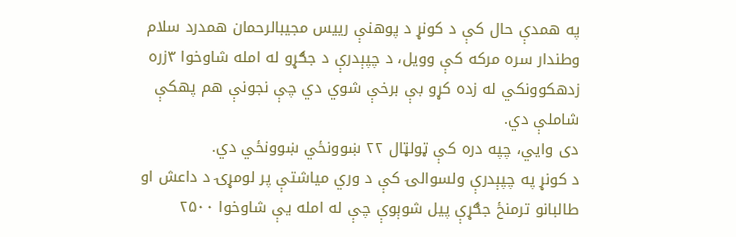په همدې حال کې د کونړ د پوهنې رییس مجیبالرحمان همدرد سلام وطندار سره مرکه کې وویل، د چپېدرې د جګړو له امله شاوخوا ۳زره زدهکوونکي له زده کړو بې برخې شوي دي چې نجونې هم پهکې شاملې دي.
دی وايي، چپه دره کې ټولټال ۲۲ ښوونځي ښوونځي دي.
د کونړ په چپېدرې ولسوالۍ کې د وري میاشتې پر لومړۍ د داعش او طالبانو ترمنځ جګړې پیل شوېوې چې له امله یې شاوخوا ۲۵۰۰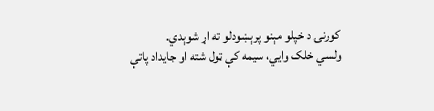کورنۍ د خپلو مېنو پرېښودلو ته اړ شوېدي.
ولسي خلک وايي، سیمه کې ټول شته او جایداد پاتې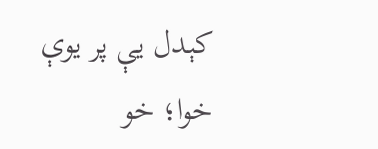کېدل یې پر یوې خوا؛ خو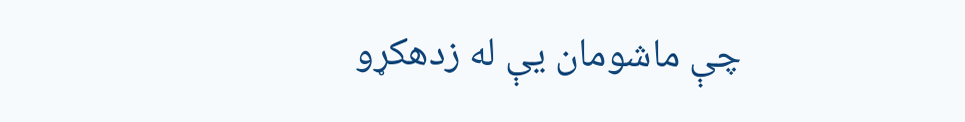چې ماشومان یې له زدهکړو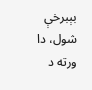بېبرخې شول، دا ورته د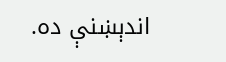اندېښنې ده.